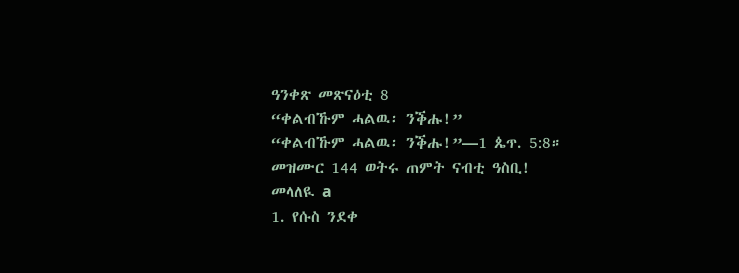ዓንቀጽ መጽናዕቲ 8
“ቀልብኹም ሓልዉ፡ ንቕሑ!”
“ቀልብኹም ሓልዉ፡ ንቕሑ!”—1 ጴጥ. 5:8።
መዝሙር 144 ወትሩ ጠምት ናብቲ ዓስቢ!
መላለዪ a
1. የሱስ ንደቀ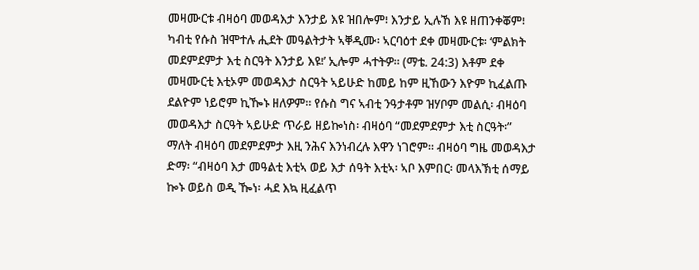መዛሙርቱ ብዛዕባ መወዳእታ እንታይ እዩ ዝበሎም፧ እንታይ ኢሉኸ እዩ ዘጠንቀቖም፧
ካብቲ የሱስ ዝሞተሉ ሒደት መዓልትታት ኣቐዲሙ፡ ኣርባዕተ ደቀ መዛሙርቱ፡ ‘ምልክት መደምደምታ እቲ ስርዓት እንታይ እዩ፧’ ኢሎም ሓተትዎ። (ማቴ. 24:3) እቶም ደቀ መዛሙርቲ እቲኦም መወዳእታ ስርዓት ኣይሁድ ከመይ ከም ዚኸውን እዮም ኪፈልጡ ደልዮም ነይሮም ኪዀኑ ዘለዎም። የሱስ ግና ኣብቲ ንዓታቶም ዝሃቦም መልሲ፡ ብዛዕባ መወዳእታ ስርዓት ኣይሁድ ጥራይ ዘይኰነስ፡ ብዛዕባ “መደምደምታ እቲ ስርዓት፡” ማለት ብዛዕባ መደምደምታ እዚ ንሕና እንነብረሉ እዋን ነገሮም። ብዛዕባ ግዜ መወዳእታ ድማ፡ “ብዛዕባ እታ መዓልቲ እቲኣ ወይ እታ ሰዓት እቲኣ፡ ኣቦ እምበር፡ መላእኽቲ ሰማይ ኰኑ ወይስ ወዲ ዀነ፡ ሓደ እኳ ዚፈልጥ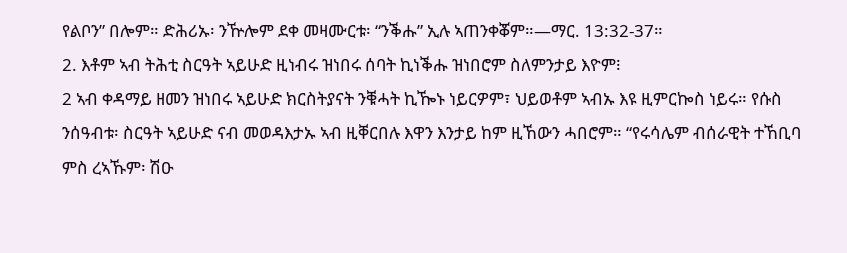የልቦን” በሎም። ድሕሪኡ፡ ንዅሎም ደቀ መዛሙርቱ፡ “ንቕሑ” ኢሉ ኣጠንቀቖም።—ማር. 13:32-37።
2. እቶም ኣብ ትሕቲ ስርዓት ኣይሁድ ዚነብሩ ዝነበሩ ሰባት ኪነቕሑ ዝነበሮም ስለምንታይ እዮም፧
2 ኣብ ቀዳማይ ዘመን ዝነበሩ ኣይሁድ ክርስትያናት ንቑሓት ኪዀኑ ነይርዎም፣ ህይወቶም ኣብኡ እዩ ዚምርኰስ ነይሩ። የሱስ ንሰዓብቱ፡ ስርዓት ኣይሁድ ናብ መወዳእታኡ ኣብ ዚቐርበሉ እዋን እንታይ ከም ዚኸውን ሓበሮም። “የሩሳሌም ብሰራዊት ተኸቢባ ምስ ረኣኹም፡ ሽዑ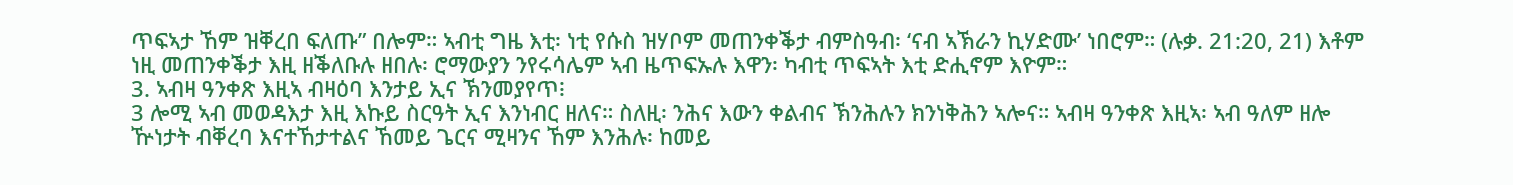ጥፍኣታ ኸም ዝቐረበ ፍለጡ” በሎም። ኣብቲ ግዜ እቲ፡ ነቲ የሱስ ዝሃቦም መጠንቀቕታ ብምስዓብ፡ ‘ናብ ኣኽራን ኪሃድሙ’ ነበሮም። (ሉቃ. 21:20, 21) እቶም ነዚ መጠንቀቕታ እዚ ዘቕለቡሉ ዘበሉ፡ ሮማውያን ንየሩሳሌም ኣብ ዜጥፍኡሉ እዋን፡ ካብቲ ጥፍኣት እቲ ድሒኖም እዮም።
3. ኣብዛ ዓንቀጽ እዚኣ ብዛዕባ እንታይ ኢና ኽንመያየጥ፧
3 ሎሚ ኣብ መወዳእታ እዚ እኩይ ስርዓት ኢና እንነብር ዘለና። ስለዚ፡ ንሕና እውን ቀልብና ኽንሕሉን ክንነቅሕን ኣሎና። ኣብዛ ዓንቀጽ እዚኣ፡ ኣብ ዓለም ዘሎ ዅነታት ብቐረባ እናተኸታተልና ኸመይ ጌርና ሚዛንና ኸም እንሕሉ፡ ከመይ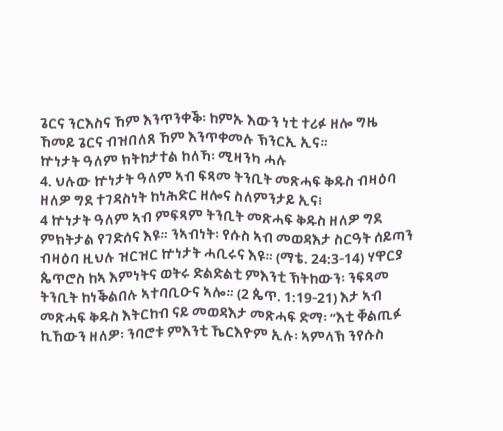ጌርና ንርእስና ኸም እንጥንቀቕ፡ ከምኡ እውን ነቲ ተሪፉ ዘሎ ግዜ ኸመይ ጌርና ብዝበለጸ ኸም እንጥቀመሉ ኽንርኢ ኢና።
ኵነታት ዓለም ክትከታተል ከለኻ፡ ሚዛንካ ሓሉ
4. ህሉው ኵነታት ዓለም ኣብ ፍጻመ ትንቢት መጽሓፍ ቅዱስ ብዛዕባ ዘለዎ ግደ ተገዳስነት ከነሕድር ዘሎና ስለምንታይ ኢና፧
4 ኵነታት ዓለም ኣብ ምፍጻም ትንቢት መጽሓፍ ቅዱስ ዘለዎ ግደ ምክትታል የገድሰና እዩ። ንኣብነት፡ የሱስ ኣብ መወዳእታ ስርዓት ሰይጣን ብዛዕባ ዚህሉ ዝርዝር ኵነታት ሓቢሩና እዩ። (ማቴ. 24:3-14) ሃዋርያ ጴጥሮስ ከኣ እምነትና ወትሩ ድልድልቲ ምእንቲ ኽትከውን፡ ንፍጻመ ትንቢት ከነቕልበሉ ኣተባቢዑና ኣሎ። (2 ጴጥ. 1:19-21) እታ ኣብ መጽሓፍ ቅዱስ እትርከብ ናይ መወዳእታ መጽሓፍ ድማ፡ “እቲ ቐልጢፉ ኪኸውን ዘለዎ፡ ንባሮቱ ምእንቲ ኼርእዮም ኢሉ፡ ኣምላኽ ንየሱስ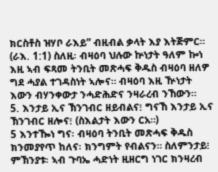ክርስቶስ ዝሃቦ ራእይ” ብዚብል ቃላት እያ እትጅምር። (ራእ. 1:1) ስለዚ፡ ብዛዕባ ህሉው ኵነታት ዓለም ኰነ እዚ ኣብ ፍጻመ ትንቢት መጽሓፍ ቅዱስ ብዛዕባ ዘለዎ ግደ ሓያል ተገዳስነት ኣሎና። ብዛዕባ እዚ ዅነታት እውን ብሃንቀውታ ንሓድሕድና ንዛራረብ ንኸውን።
5. እንታይ ኢና ኽንገብር ዘይብልና፧ ግናኸ እንታይ ኢና ኽንገብር ዘሎና፧ (ስእልታት እውን ርአ።)
5 እንተዀነ ግና፡ ብዛዕባ ትንቢት መጽሓፍ ቅዱስ ክንመያየጥ ከለና፡ ክንግምት የብልናን። ስለምንታይ፧ ምኽንያቱ፡ ኣብ ጉባኤ ሓድነት ዚዘርግ ነገር ክንዛረብ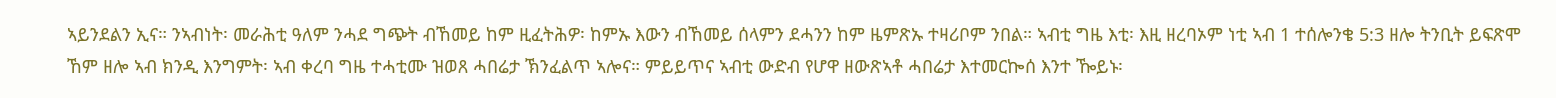ኣይንደልን ኢና። ንኣብነት፡ መራሕቲ ዓለም ንሓደ ግጭት ብኸመይ ከም ዚፈትሕዎ፡ ከምኡ እውን ብኸመይ ሰላምን ደሓንን ከም ዜምጽኡ ተዛሪቦም ንበል። ኣብቲ ግዜ እቲ፡ እዚ ዘረባኦም ነቲ ኣብ 1 ተሰሎንቄ 5:3 ዘሎ ትንቢት ይፍጽሞ ኸም ዘሎ ኣብ ክንዲ እንግምት፡ ኣብ ቀረባ ግዜ ተሓቲሙ ዝወጸ ሓበሬታ ኽንፈልጥ ኣሎና። ምይይጥና ኣብቲ ውድብ የሆዋ ዘውጽኣቶ ሓበሬታ እተመርኰሰ እንተ ዀይኑ፡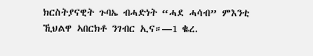ክርስትያናዊት ጉባኤ ብሓድነት “ሓደ ሓሳብ” ምእንቲ ኺህልዋ ኣበርክቶ ንገብር ኢና።—1 ቈረ.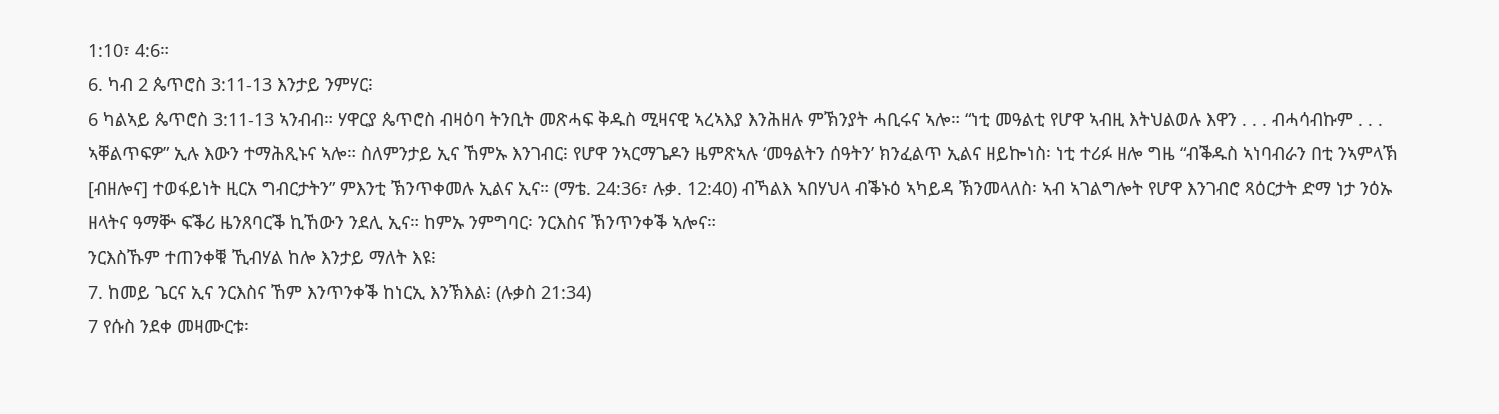1:10፣ 4:6።
6. ካብ 2 ጴጥሮስ 3:11-13 እንታይ ንምሃር፧
6 ካልኣይ ጴጥሮስ 3:11-13 ኣንብብ። ሃዋርያ ጴጥሮስ ብዛዕባ ትንቢት መጽሓፍ ቅዱስ ሚዛናዊ ኣረኣእያ እንሕዘሉ ምኽንያት ሓቢሩና ኣሎ። “ነቲ መዓልቲ የሆዋ ኣብዚ እትህልወሉ እዋን . . . ብሓሳብኩም . . . ኣቐልጥፍዎ” ኢሉ እውን ተማሕጺኑና ኣሎ። ስለምንታይ ኢና ኸምኡ እንገብር፧ የሆዋ ንኣርማጌዶን ዜምጽኣሉ ‘መዓልትን ሰዓትን’ ክንፈልጥ ኢልና ዘይኰነስ፡ ነቲ ተሪፉ ዘሎ ግዜ “ብቕዱስ ኣነባብራን በቲ ንኣምላኽ [ብዘሎና] ተወፋይነት ዚርአ ግብርታትን” ምእንቲ ኽንጥቀመሉ ኢልና ኢና። (ማቴ. 24:36፣ ሉቃ. 12:40) ብኻልእ ኣበሃህላ ብቕኑዕ ኣካይዳ ኽንመላለስ፡ ኣብ ኣገልግሎት የሆዋ እንገብሮ ጻዕርታት ድማ ነታ ንዕኡ ዘላትና ዓማቝ ፍቕሪ ዜንጸባርቕ ኪኸውን ንደሊ ኢና። ከምኡ ንምግባር፡ ንርእስና ኽንጥንቀቕ ኣሎና።
ንርእስኹም ተጠንቀቑ ኺብሃል ከሎ እንታይ ማለት እዩ፧
7. ከመይ ጌርና ኢና ንርእስና ኸም እንጥንቀቕ ከነርኢ እንኽእል፧ (ሉቃስ 21:34)
7 የሱስ ንደቀ መዛሙርቱ፡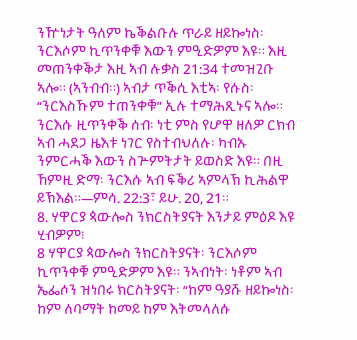ንዅነታት ዓለም ኬቕልቡሉ ጥራይ ዘይኰነስ፡ ንርእሶም ኪጥንቀቑ እውን ምዒድዎም እዩ። እዚ መጠንቀቕታ እዚ ኣብ ሉቃስ 21:34 ተመዝጊቡ ኣሎ። (ኣንብብ።) ኣብታ ጥቕሲ እቲኣ፡ የሱስ፡ “ንርእስኹም ተጠንቀቑ” ኢሉ ተማሕጺኑና ኣሎ። ንርእሱ ዚጥንቀቕ ሰብ፡ ነቲ ምስ የሆዋ ዘለዎ ርክብ ኣብ ሓደጋ ዜእቱ ነገር የስተብህለሉ፡ ካብኡ ንምርሓቕ እውን ስጕምትታት ይወስድ እዩ። በዚ ኸምዚ ድማ፡ ንርእሱ ኣብ ፍቕሪ ኣምላኽ ኪሕልዋ ይኽእል።—ምሳ. 22:3፣ ይሁ. 20, 21።
8. ሃዋርያ ጳውሎስ ንክርስትያናት እንታይ ምዕዶ እዩ ሂብዎም፧
8 ሃዋርያ ጳውሎስ ንክርስትያናት፡ ንርእሶም ኪጥንቀቑ ምዒድዎም እዩ። ንኣብነት፡ ነቶም ኣብ ኤፌሶን ዝነበሩ ክርስትያናት፡ “ከም ዓያሹ ዘይኰነስ፡ ከም ለባማት ከመይ ከም እትመላለሱ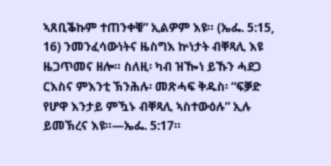ኣጸቢቕኩም ተጠንቀቑ” ኢልዎም እዩ። (ኤፌ. 5:15, 16) ንመንፈሳውነትና ዜስግእ ኵነታት ብቐጻሊ እዩ ዜጋጥመና ዘሎ። ስለዚ፡ ካብ ዝዀነ ይኹን ሓደጋ ርእስና ምእንቲ ኽንሕሉ፡ መጽሓፍ ቅዱስ፡ “ፍቓድ የሆዋ እንታይ ምዃኑ ብቐጻሊ ኣስተውዕሉ” ኢሉ ይመኽረና እዩ።—ኤፌ. 5:17።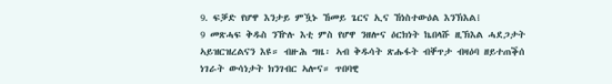9. ፍቓድ የሆዋ እንታይ ምዃኑ ኸመይ ጌርና ኢና ኸነስተውዕል እንኽእል፧
9 መጽሓፍ ቅዱስ ንዅሉ እቲ ምስ የሆዋ ንዘሎና ዕርክነት ኬበላሹ ዚኽእል ሓደጋታት ኣይዝርዝረልናን እዩ። ብዙሕ ግዜ፡ ኣብ ቅዱሳት ጽሑፋት ብቐጥታ ብዛዕባ ዘይተጠቕሰ ነገራት ውሳነታት ክንገብር ኣሎና። ጥበባዊ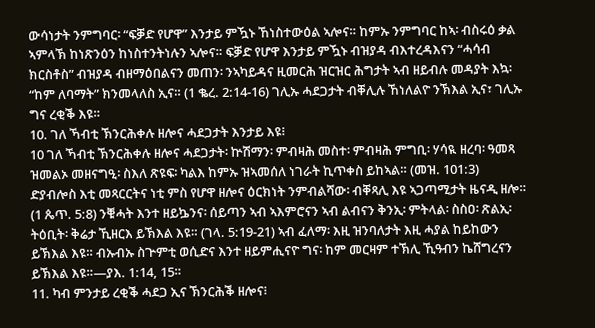ውሳነታት ንምግባር፡ “ፍቓድ የሆዋ” እንታይ ምዃኑ ኸነስተውዕል ኣሎና። ከምኡ ንምግባር ከኣ፡ ብስሩዕ ቃል ኣምላኽ ከነጽንዕን ከነስተንትነሉን ኣሎና። ፍቓድ የሆዋ እንታይ ምዃኑ ብዝያዳ ብእተረዳእናን “ሓሳብ ክርስቶስ” ብዝያዳ ብዘማዕበልናን መጠን፡ ንኣካይዳና ዚመርሕ ዝርዝር ሕግታት ኣብ ዘይብሉ መዳያት እኳ፡ “ከም ለባማት” ክንመላለስ ኢና። (1 ቈረ. 2:14-16) ገሊኡ ሓደጋታት ብቐሊሉ ኸነለልዮ ንኽእል ኢና፣ ገሊኡ ግና ረቂቕ እዩ።
10. ገለ ኻብቲ ኽንርሕቀሉ ዘሎና ሓደጋታት እንታይ እዩ፧
10 ገለ ኻብቲ ኽንርሕቀሉ ዘሎና ሓደጋታት፡ ኵሽማን፡ ምብዛሕ መስተ፡ ምብዛሕ ምግቢ፡ ሃሳዪ ዘረባ፡ ዓመጻ ዝመልኦ መዘናግዒ፡ ስእለ ጽዩፍ፡ ካልእ ከምኡ ዝኣመሰለ ነገራት ኪጥቀስ ይከኣል። (መዝ. 101:3) ድያብሎስ እቲ መጻርርትና ነቲ ምስ የሆዋ ዘሎና ዕርክነት ንምብልሻው፡ ብቐጻሊ እዩ ኣጋጣሚታት ዜናዲ ዘሎ። (1 ጴጥ. 5:8) ንቑሓት እንተ ዘይኴንና፡ ሰይጣን ኣብ ኣእምሮናን ኣብ ልብናን ቅንኢ፡ ምትላል፡ ስስዐ፡ ጽልኢ፡ ትዕቢት፡ ቅሬታ ኺዘርእ ይኽእል እዩ። (ገላ. 5:19-21) ኣብ ፈለማ፡ እዚ ዝንባለታት እዚ ሓያል ከይከውን ይኽእል እዩ። ብኡብኡ ስጕምቲ ወሲድና እንተ ዘይምሒናዮ ግና፡ ከም መርዛም ተኽሊ ኺዓብን ኬሸግረናን ይኽእል እዩ።—ያእ. 1:14, 15።
11. ካብ ምንታይ ረቂቕ ሓደጋ ኢና ኽንርሕቕ ዘሎና፧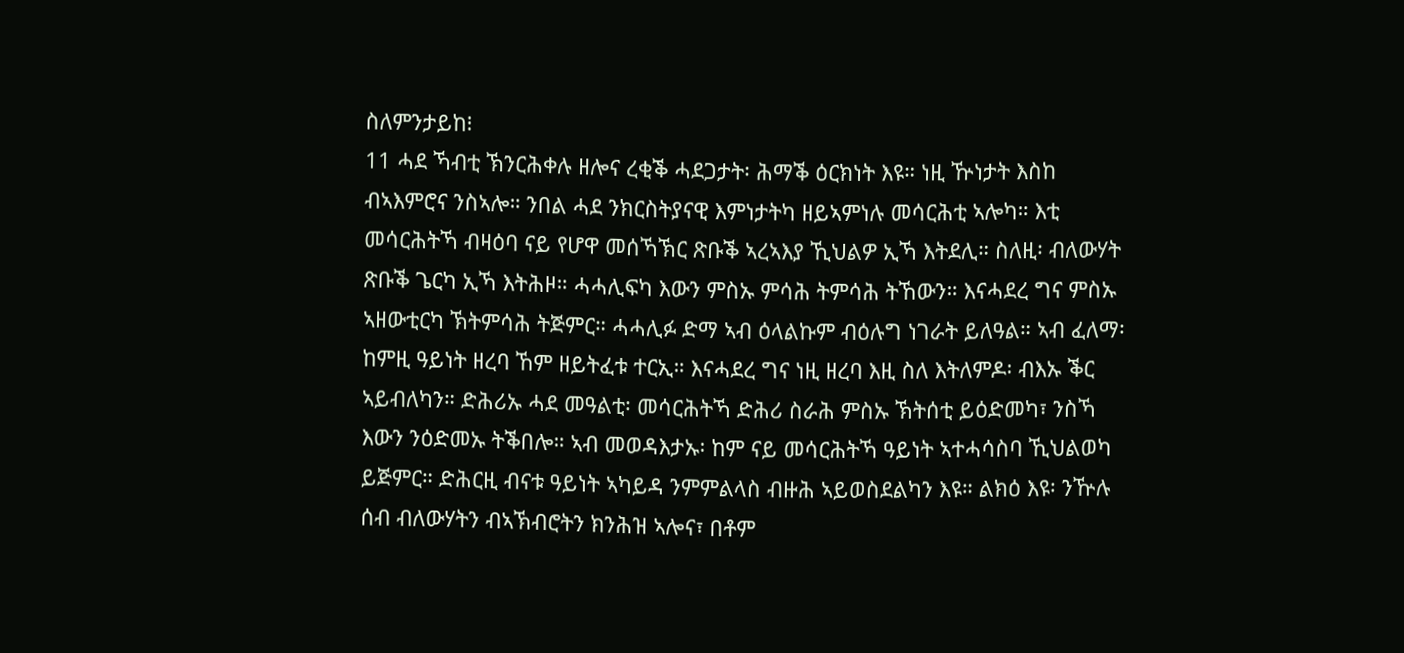ስለምንታይከ፧
11 ሓደ ኻብቲ ኽንርሕቀሉ ዘሎና ረቂቕ ሓደጋታት፡ ሕማቕ ዕርክነት እዩ። ነዚ ዅነታት እስከ ብኣእምሮና ንስኣሎ። ንበል ሓደ ንክርስትያናዊ እምነታትካ ዘይኣምነሉ መሳርሕቲ ኣሎካ። እቲ መሳርሕትኻ ብዛዕባ ናይ የሆዋ መሰኻኽር ጽቡቕ ኣረኣእያ ኺህልዎ ኢኻ እትደሊ። ስለዚ፡ ብለውሃት ጽቡቕ ጌርካ ኢኻ እትሕዞ። ሓሓሊፍካ እውን ምስኡ ምሳሕ ትምሳሕ ትኸውን። እናሓደረ ግና ምስኡ ኣዘውቲርካ ኽትምሳሕ ትጅምር። ሓሓሊፉ ድማ ኣብ ዕላልኩም ብዕሉግ ነገራት ይለዓል። ኣብ ፈለማ፡ ከምዚ ዓይነት ዘረባ ኸም ዘይትፈቱ ተርኢ። እናሓደረ ግና ነዚ ዘረባ እዚ ስለ እትለምዶ፡ ብእኡ ቕር ኣይብለካን። ድሕሪኡ ሓደ መዓልቲ፡ መሳርሕትኻ ድሕሪ ስራሕ ምስኡ ኽትሰቲ ይዕድመካ፣ ንስኻ እውን ንዕድመኡ ትቕበሎ። ኣብ መወዳእታኡ፡ ከም ናይ መሳርሕትኻ ዓይነት ኣተሓሳስባ ኺህልወካ ይጅምር። ድሕርዚ ብናቱ ዓይነት ኣካይዳ ንምምልላስ ብዙሕ ኣይወስደልካን እዩ። ልክዕ እዩ፡ ንዅሉ ሰብ ብለውሃትን ብኣኽብሮትን ክንሕዝ ኣሎና፣ በቶም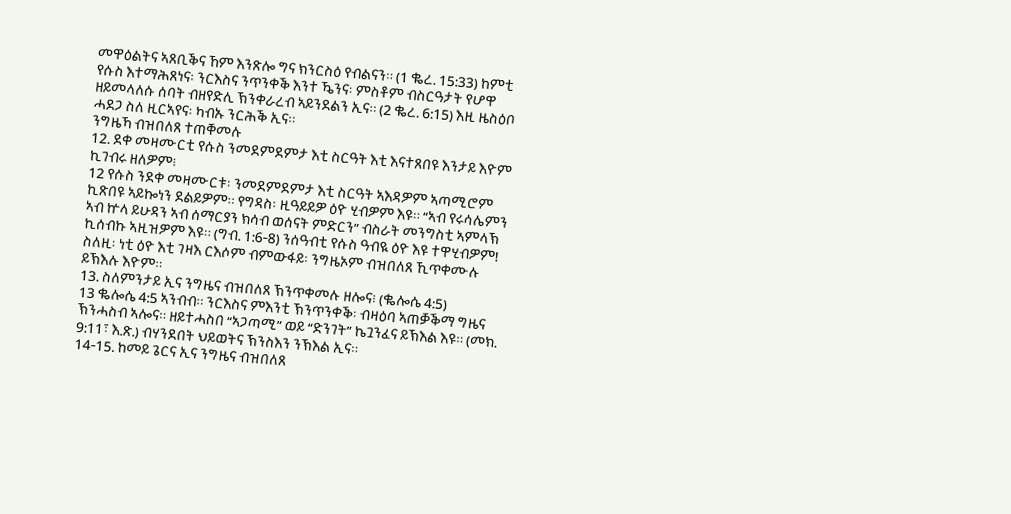መዋዕልትና ኣጸቢቕና ኸም እንጽሎ ግና ክንርስዕ የብልናን። (1 ቈረ. 15:33) ከምቲ የሱስ እተማሕጸነና፡ ንርእስና ንጥንቀቕ እንተ ዄንና፡ ምስቶም ብስርዓታት የሆዋ ዘይመላለሱ ሰባት ብዘየድሊ ኽንቀራረብ ኣይንደልን ኢና። (2 ቈረ. 6:15) እዚ ዜስዕቦ ሓደጋ ስለ ዚርኣየና፡ ካብኡ ንርሕቕ ኢና።
ንግዜኻ ብዝበለጸ ተጠቐመሉ
12. ደቀ መዛሙርቲ የሱስ ንመደምደምታ እቲ ስርዓት እቲ እናተጸበዩ እንታይ እዮም ኪገብሩ ዘለዎም፧
12 የሱስ ንደቀ መዛሙርቱ፡ ንመደምደምታ እቲ ስርዓት ኣእዳዎም ኣጣሚሮም ኪጽበዩ ኣይኰነን ደልይዎም። የግዳስ፡ ዚዓይይዎ ዕዮ ሂብዎም እዩ። “ኣብ የሩሳሌምን ኣብ ኵላ ይሁዳን ኣብ ሰማርያን ክሳብ ወሰናት ምድርን” ብስራት መንግስቲ ኣምላኽ ኪሰብኩ ኣዚዝዎም እዩ። (ግብ. 1:6-8) ንሰዓብቲ የሱስ ዓብዪ ዕዮ እዩ ተዋሂብዎም! ስለዚ፡ ነቲ ዕዮ እቲ ገዛእ ርእሶም ብምውፋይ፡ ንግዜኦም ብዝበለጸ ኺጥቀሙሉ ይኽእሉ እዮም።
13. ስለምንታይ ኢና ንግዜና ብዝበለጸ ኽንጥቀመሉ ዘሎና፧ (ቈሎሴ 4:5)
13 ቈሎሴ 4:5 ኣንብብ። ንርእስና ምእንቲ ኽንጥንቀቕ፡ ብዛዕባ ኣጠቓቕማ ግዜና ኽንሓስብ ኣሎና። ዘይተሓስበ “ኣጋጣሚ” ወይ “ድንገት” ኬጓንፈና ይኽእል እዩ። (መክ. 9:11፣ እ.ጽ.) ብሃንደበት ህይወትና ኽንስእን ንኽእል ኢና።
14-15. ከመይ ጌርና ኢና ንግዜና ብዝበለጸ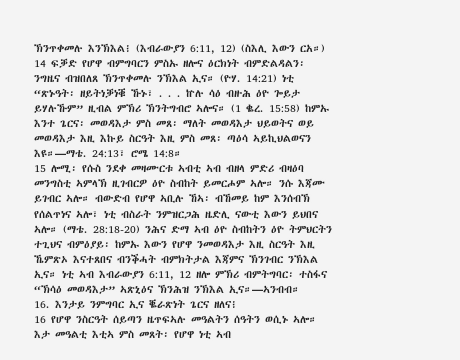ኽንጥቀመሉ እንኽእል፧ (እብራውያን 6:11, 12) (ስእሊ እውን ርአ።)
14 ፍቓድ የሆዋ ብምግባርን ምስኡ ዘሎና ዕርክነት ብምድልዳልን፡ ንግዜና ብዝበለጸ ኽንጥቀመሉ ንኽእል ኢና። (ዮሃ. 14:21) ነቲ “ጽኑዓት፡ ዘይትነቓነቑ ኹኑ፣ . . . ኵሉ ሳዕ ብዙሕ ዕዮ ጐይታ ይሃሉኹም” ዚብል ምኽሪ ኽንትግብሮ ኣሎና። (1 ቈረ. 15:58) ከምኡ እንተ ጌርና፡ መወዳእታ ምስ መጸ፡ ማለት መወዳእታ ህይወትና ወይ መወዳእታ እዚ እኩይ ስርዓት እዚ ምስ መጸ፡ ጣዕሳ ኣይኪህልወናን እዩ።—ማቴ. 24:13፣ ሮሜ 14:8።
15 ሎሚ፡ የሱስ ንደቀ መዛሙርቱ ኣብቲ ኣብ ብዘላ ምድሪ ብዛዕባ መንግስቲ ኣምላኽ ዚገብርዎ ዕዮ ስብከት ይመርሖም ኣሎ። ንሱ እጃሙ ይገብር ኣሎ። ብውድብ የሆዋ ኣቢሉ ኸኣ፡ ብኸመይ ከም እንሰብኽ የሰልጥነና ኣሎ፣ ነቲ ብስራት ንምዝርጋሕ ዜድሊ ናውቲ እውን ይህበና ኣሎ። (ማቴ. 28:18-20) ንሕና ድማ ኣብ ዕዮ ስብከትን ዕዮ ትምህርትን ተጊህና ብምዕያይ፡ ከምኡ እውን የሆዋ ንመወዳእታ እዚ ስርዓት እዚ ኼምጽኦ እናተጸበና ብንቕሓት ብምክትታል እጃምና ኽንገብር ንኽእል ኢና። ነቲ ኣብ እብራውያን 6:11, 12 ዘሎ ምኽሪ ብምትግባር፡ ተስፋና “ኽሳዕ መወዳእታ” ኣጽኒዕና ኽንሕዝ ንኽእል ኢና።—ኣንብብ።
16. እንታይ ንምግባር ኢና ቘራጽነት ጌርና ዘለና፧
16 የሆዋ ንስርዓት ሰይጣን ዜጥፍኣሉ መዓልትን ሰዓትን ወሲኑ ኣሎ። እታ መዓልቲ እቲኣ ምስ መጸት፡ የሆዋ ነቲ ኣብ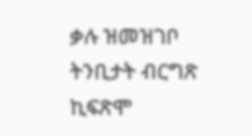ቃሉ ዝመዝገቦ ትንቢታት ብርግጽ ኪፍጽሞ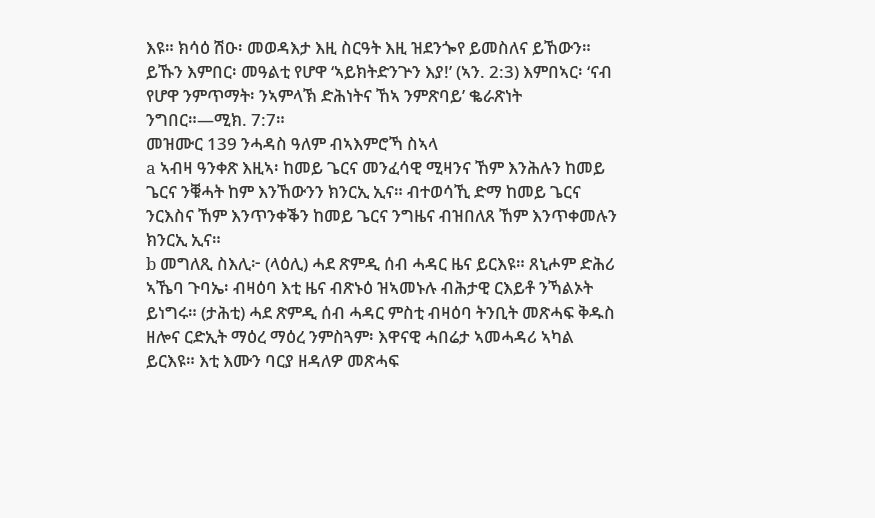እዩ። ክሳዕ ሽዑ፡ መወዳእታ እዚ ስርዓት እዚ ዝደንጐየ ይመስለና ይኸውን። ይኹን እምበር፡ መዓልቲ የሆዋ ‘ኣይክትድንጕን እያ!’ (ኣን. 2:3) እምበኣር፡ ‘ናብ የሆዋ ንምጥማት፡ ንኣምላኽ ድሕነትና ኸኣ ንምጽባይ’ ቈራጽነት ንግበር።—ሚክ. 7:7።
መዝሙር 139 ንሓዳስ ዓለም ብኣእምሮኻ ስኣላ
a ኣብዛ ዓንቀጽ እዚኣ፡ ከመይ ጌርና መንፈሳዊ ሚዛንና ኸም እንሕሉን ከመይ ጌርና ንቑሓት ከም እንኸውንን ክንርኢ ኢና። ብተወሳኺ ድማ ከመይ ጌርና ንርእስና ኸም እንጥንቀቕን ከመይ ጌርና ንግዜና ብዝበለጸ ኸም እንጥቀመሉን ክንርኢ ኢና።
b መግለጺ ስእሊ፦ (ላዕሊ) ሓደ ጽምዲ ሰብ ሓዳር ዜና ይርእዩ። ጸኒሖም ድሕሪ ኣኼባ ጉባኤ፡ ብዛዕባ እቲ ዜና ብጽኑዕ ዝኣመኑሉ ብሕታዊ ርእይቶ ንኻልኦት ይነግሩ። (ታሕቲ) ሓደ ጽምዲ ሰብ ሓዳር ምስቲ ብዛዕባ ትንቢት መጽሓፍ ቅዱስ ዘሎና ርድኢት ማዕረ ማዕረ ንምስጓም፡ እዋናዊ ሓበሬታ ኣመሓዳሪ ኣካል ይርእዩ። እቲ እሙን ባርያ ዘዳለዎ መጽሓፍ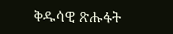ቅዱሳዊ ጽሑፋት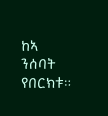ከኣ ንሰባት የበርክቱ።